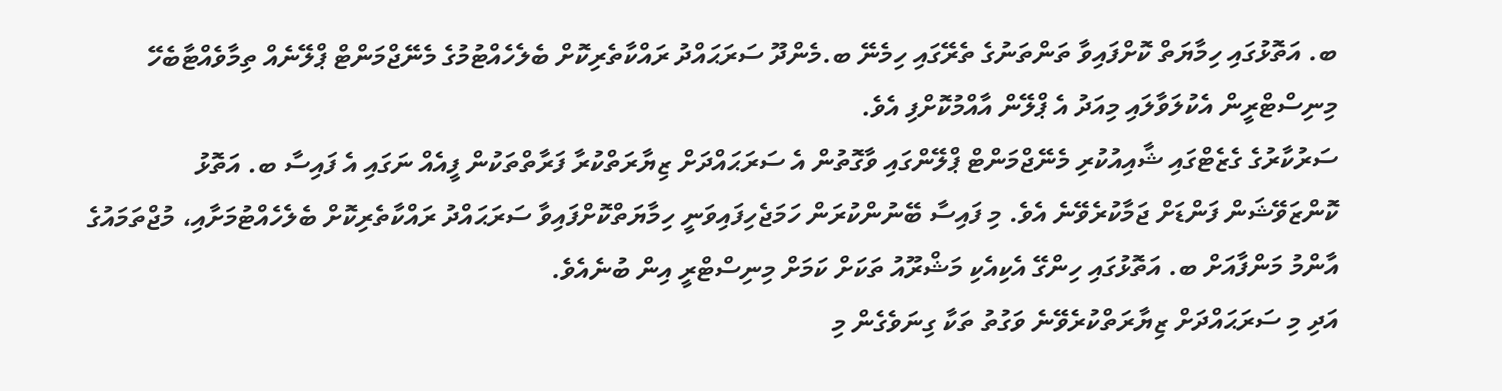ބ. އަތޮޅުގައި ހިމާޔަތް ކޮށްފައިވާ ތަންތަނުގެ ތެރޭގައި ހިމެނޭ ބ.މެންދޫ ސަރަޙައްދު ރައްކާތެރިކޮށް ބެލެހެއްޓުމުގެ މެނޭޖްމަންޓް ޕްލޭނެއް ތިމާވެއްޓާބެހޭ މިނިސްޓްރީން އެކުލަވާލައި މިއަދު އެ ޕްލޭން އާއްމުކޮށްފި އެވެ.
ސަރުކާރުގެ ގެޒެޓްގައި ޝާއިއުކުރި މެނޭޖްމަންޓް ޕްލޭންގައި ވާގޮތުން އެ ސަރަޙައްދަށް ޒިޔާރަތްކުރާ ފަރާތްތަކުން ފީއެއް ނަގައި އެ ފައިސާ ބ. އަތޮޅު ކޮންޒަވޭޝަން ފަންޑަށް ޖަމާކުރެވޭނެ އެވެ. މި ފައިސާ ބޭނުންކުރަން ހަމަޖެހިފައިވަނީ ހިމާޔަތްކޮށްފައިވާ ސަރަޙައްދު ރައްކާތެރިކޮށް ބެލެހެއްޓުމަށާއި، މުޖްތަމައުގެ އާންމު މަންފާއަށް ބ. އަތޮޅުގައި ހިންގޭ އެކިއެކި މަޝްރޫއު ތަކަށް ކަމަށް މިނިސްޓްރީ އިން ބުނެއެވެ.
އަދި މި ސަރަޙައްދަށް ޒިޔާރަތްކުރެވޭނެ ވަގުތު ތަކާ ގިނަވެގެން މި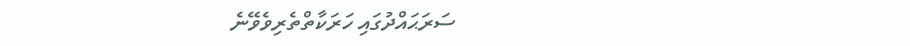ސަރަޙައްދުގައި ހަރަކާތްތެރިވެވޭނެ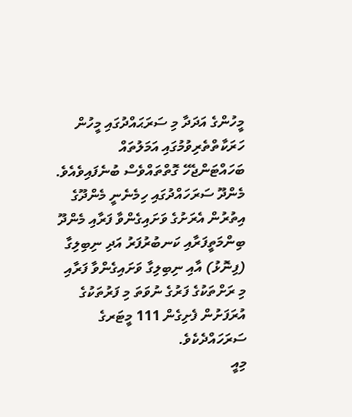މީހުންގެ އަދަދާ މި ސަރަޙައްދުގައި މީހުން ހަރަކާތްތެރިވުމުގައި އަމަލުތައް ބަހައްޓަންޖެހޭ ގޮތްތައްވެސް ބުނެފައިވެއެވެ.
މެންދޫ ސަރަހައްދުގައި ހިމެނެނީ މެންދޫގެ އިތުރުން އެރަށުގެ ވަށައިގެންވާ ފަރާއި މެންދޫ ބިންމަތީފަރާއި ކަނބުރުފަރު އަދި ނިބިލިގާ (ފިނޮޅު) އާއި ނިބިލިގާ ވަށައިގެންވާ ފަރާއި މި ރަށްތަކުގެ ފަރުގެ ނުވަތަ މި ފަރުތަކުގެ އުރަފަށުން ފެށިގެން 111 މީޓަރގެ ސަރަހައްދެކެވެ.
މިއީ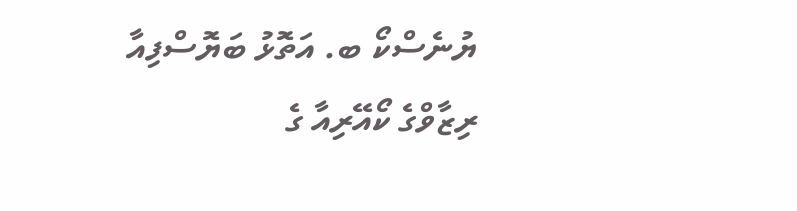ޔުނެސްކޯ ބ. އަތޮޅު ބަޔޮސްފިއާ ރިޒާވްގެ ކޯއޭރިއާ ގެ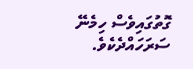ގޮތުގައިވެސް ހިމެނޭ ސަރަހައްދެކެވެ.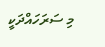މި ސަރަހައްދަކީ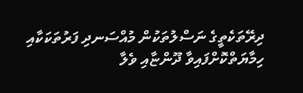ދިރޭތަކެތީގެ ނަސްލުތަކުން މުއްސަނދި ފަރުތަކަކާއި ހިމާޔަތްކޮށްފައިވާ ދޫންޏާއި ވެލާ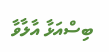ބިސްއަޅާ އާލާވާ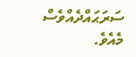ސަރަޙައްދެއްވެސް މެއެވެ.